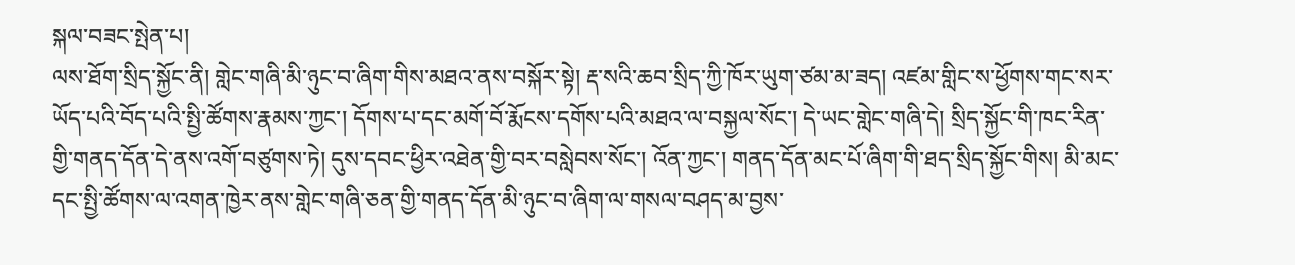སྐལ་བཟང་སྤེན་པ།
ལས་ཐོག་སྲིད་སྐྱོང་ནི། གླེང་གཞི་མི་ཉུང་བ་ཞིག་གིས་མཐའ་ནས་བསྐོར་སྟེ། རྡ་སའི་ཆབ་སྲིད་ཀྱི་ཁོར་ཡུག་ཙམ་མ་ཟད། འཛམ་གླིང་ས་ཕྱོགས་གང་སར་ཡོད་པའི་བོད་པའི་སྤྱི་ཚོགས་རྣམས་ཀྱང་། དོགས་པ་དང་མགོ་བོ་རྨོངས་དགོས་པའི་མཐའ་ལ་བསྐྱལ་སོང་། དེ་ཡང་གླེང་གཞི་དེ། སྲིད་སྐྱོང་གི་ཁང་རིན་གྱི་གནད་དོན་དེ་ནས་འགོ་བཙུགས་ཏེ། དུས་དབང་ཕྱིར་འཐེན་གྱི་བར་བསླེབས་སོང་། འོན་ཀྱང་། གནད་དོན་མང་པོ་ཞིག་གི་ཐད་སྲིད་སྐྱོང་གིས། མི་མང་དང་སྤྱི་ཚོགས་ལ་འགན་ཁྱེར་ནས་གླེང་གཞི་ཅན་གྱི་གནད་དོན་མི་ཉུང་བ་ཞིག་ལ་གསལ་བཤད་མ་བྱས་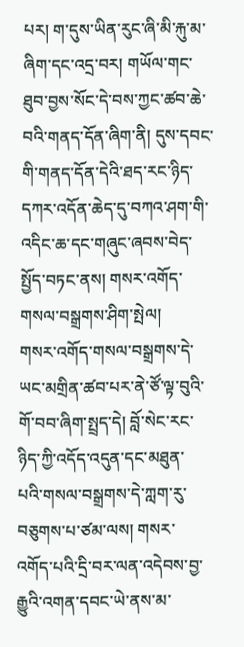པར། ག་དུས་ཡིན་རུང་ཞི་མི་རྐུ་མ་ཞིག་དང་འདྲ་བར། གཡོལ་གང་ཐུབ་བྱས་སོང་དེ་བས་ཀྱང་ཚབ་ཆེ་བའི་གནད་དོན་ཞིག་ནི། དུས་དབང་གི་གནད་དོན་དེའི་ཐད་རང་ཉིད་དཀར་འདོན་ཆེད་དུ་བཀའ་ཤག་གི་འདིང་ཆ་དང་གཞུང་ཞབས་བེད་སྤྱོད་བཏང་ནས། གསར་འགོད་གསལ་བསྒྲགས་ཤིག་སྤེལ།
གསར་འགོད་གསལ་བསྒྲགས་དེ་ཡང་མགྲིན་ཚབ་པར་ནེ་ཙོ་ལྟ་བུའི་གོ་བབ་ཞིག་སྤྲད་དེ། བློ་སེང་རང་ཉིད་ཀྱི་འདོད་འདུན་དང་མཐུན་པའི་གསལ་བསྒྲགས་དེ་ཀླག་རུ་བཅུགས་པ་ཙམ་ལས། གསར་འགོད་པའི་དྲི་བར་ལན་འདེབས་བྱ་རྒྱུའི་འགན་དབང་ཡེ་ནས་མ་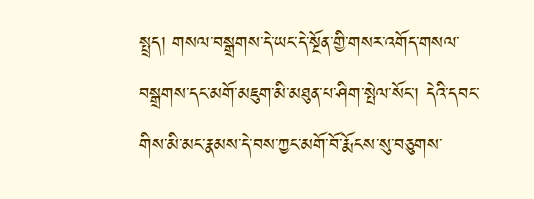སྤྲད། གསལ་བསྒྲགས་དེ་ཡང་དེ་སྔོན་གྱི་གསར་འགོད་གསལ་བསྒྲགས་དང་མགོ་མཇུག་མི་མཐུན་པ་ཤིག་སྤེལ་སོང་། དེའི་དབང་གིས་མི་མང་རྣམས་དེ་བས་ཀྱང་མགོ་བོ་རྨོངས་སུ་བཅུགས་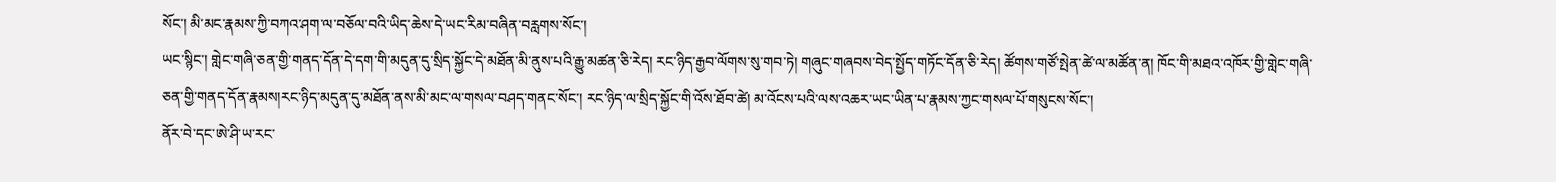སོང་། མི་མང་རྣམས་ཀྱི་བཀའ་ཤག་ལ་བཅོལ་བའི་ཡིད་ཆེས་དེ་ཡང་རིམ་བཞིན་བརླགས་སོང་།
ཡང་སྙིང་། གླེང་གཞི་ཅན་གྱི་གནད་དོན་དེ་དག་གི་མདུན་དུ་སྲིད་སྐྱོང་དེ་མཐོན་མི་ནུས་པའི་རྒྱུ་མཚན་ཅི་རེད། རང་ཉིད་རྒྱབ་ལོགས་སུ་གབ་ཏེ། གཞུང་གཞབས་བེད་སྤྱོད་གཏོང་དོན་ཅི་རེད། ཚོགས་གཙོ་སྤེན་ཚེ་ལ་མཚོན་ན། ཁོང་གི་མཐའ་འཁོར་གྱི་གླེང་གཞི་ཅན་གྱི་གནད་དོན་རྣམས།རང་ཉིད་མདུན་དུ་མཐོན་ནས་མི་མང་ལ་གསལ་བཤད་གནང་སོང་། རང་ཉིད་ལ་སྲིད་སྐྱོང་གི་འོས་ཐོབ་ཚེ། མ་འོངས་པའི་ལས་འཆར་ཡང་ཡིན་པ་རྣམས་ཀྱང་གསལ་པོ་གསུངས་སོང་།
ནོར་བེ་དང་ཨེ་ཤི་ཡ་རང་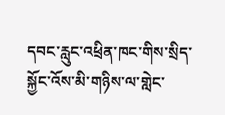དབང་རླུང་འཕྲིན་ཁང་གིས་སྲིད་སྐྱོང་འོས་མི་གཉིས་ལ་གླེང་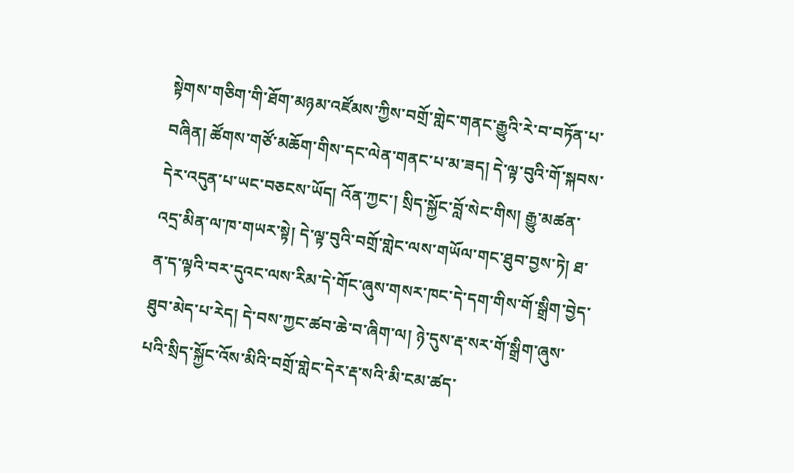སྟེགས་གཅིག་གི་ཐོག་མཉམ་འཛོམས་ཀྱིས་བགྲོ་གླེང་གནང་རྒྱུའི་རེ་བ་བཏོན་པ་བཞིན། ཚོགས་གཙོ་མཆོག་གིས་དང་ལེན་གནང་པ་མ་ཟད། དེ་ལྟ་བུའི་གོ་སྐབས་དེར་འདུན་པ་ཡང་བཅངས་ཡོད། འོན་ཀྱང་། སྲིད་སྐྱོང་བློ་སེང་གིས། རྒྱུ་མཚན་འདྲ་མིན་ལ་ཁ་གཡར་སྟེ། དེ་ལྟ་བུའི་བགྲོ་གླེང་ལས་གཡོལ་གང་ཐུབ་བྱས་ཏེ། ཐ་ན་ད་ལྟའི་བར་དུའང་ལས་རིམ་དེ་གོང་ཞུས་གསར་ཁང་དེ་དག་གིས་གོ་སྒྲིག་བྱེད་ཐུབ་མེད་པ་རེད། དེ་བས་ཀྱང་ཚབ་ཆེ་བ་ཞིག་ལ། ཉེ་དུས་རྡ་སར་གོ་སྒྲིག་ཞུས་པའི་སྲིད་སྐྱོང་འོས་མིའི་བགྲོ་གླེང་དེར་རྡ་སའི་མི་ངམ་ཚད་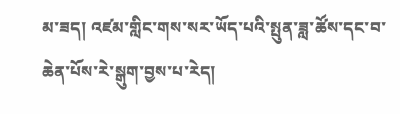མ་ཟད། འཛམ་གླིང་གས་སར་ཡོད་པའི་སྤུན་ཟླ་ཚོས་དང་བ་ཆེན་པོས་རེ་སྒུག་བྱས་པ་རེད།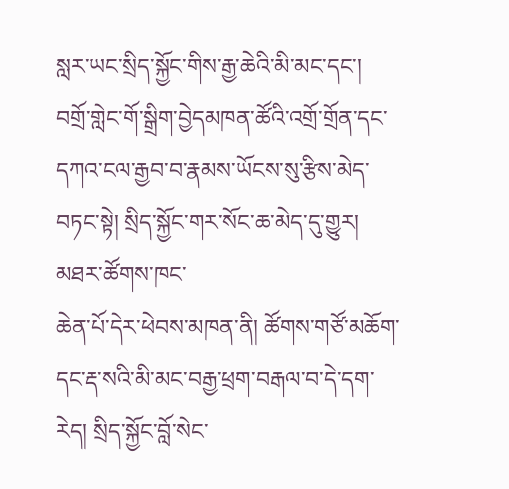སླར་ཡང་སྲིད་སྐྱོང་གིས་རྒྱ་ཆེའི་མི་མང་དང་། བགྲོ་གླེང་གོ་སྒྲིག་བྱེདམཁན་ཚོའི་འགྲོ་གྲོན་དང་དཀའ་ངལ་རྒྱབ་བ་རྣམས་ཡོངས་སུ་རྩིས་མེད་བཏང་སྟེ། སྲིད་སྐྱོང་གར་སོང་ཆ་མེད་དུ་གྱུར། མཐར་ཚོགས་ཁང་
ཆེན་པོ་དེར་ཕེབས་མཁན་ནི། ཚོགས་གཙོ་མཆོག་དང་རྡ་སའི་མི་མང་བརྒྱ་ཕྲག་བརྒལ་བ་དེ་དག་རེད། སྲིད་སྐྱོང་བློ་སེང་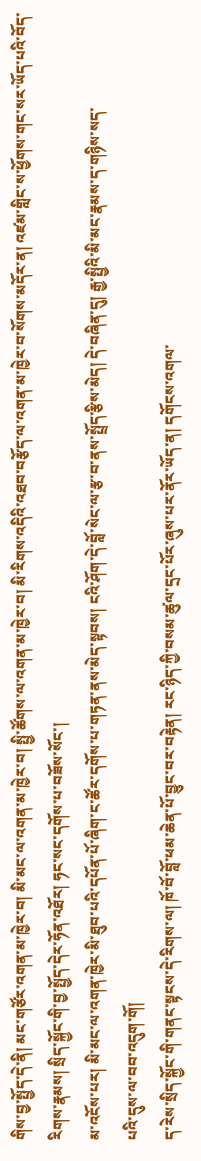གིས་བྱ་སྤྱོད་དེ་ནི། མང་གཙོར་འགན་མ་ཁྱེར་བ། མི་མང་ལ་འགན་མ་ཁྱེར་བ། སྤྱི་ཚོགས་ལ་འགན་མ་ཁྱེར་བ། མི་རིགས་འདིའི་འཐབ་བརྩོད་ལ་འགན་མ་ཁྱེར་བ་སོགས་མདོར་ན། འཛམ་གླིང་ས་ཕྱོགས་གང་སར་ཡོད་པའི་བོད་རིགས་རྣམས། སྲིད་སྐྱོང་གི་བྱ་སྤྱོད་དེར་ཧོན་འཐོར། ཧང་སང་དགོས་པ་བཟོས་སོང་།
མ་འངོས་པར། མི་མང་ལ་འགན་ཁྱེར་མི་ཐུབ་པའི་དཔོན་པོ་ཞིག་ང་ཚོར་དགོས་པ་གཏན་ནས་མེད་སྟབས། ངའི་ཤོག་དེ་བློ་སེང་ལ་རྩ་བ་ནས་སྤྲོད་རྩིས་མེད། དེ་བཞིན་དུ། རྒྱ་སྤྱིའི་མི་མང་རྣམས་ད་གཉིས་སད་
པའི་དུས་ལ་བབ་འདུག་གོ།
ད་རེས་སྲིད་སྐྱོང་གི་གནང་སྟངས་དེ་རིགས་ལ། ཁོ་བོ་བློ་ཕམ་ཆེན་པོ་བྱུང་བར་བརྟེན། རང་ཉིད་ཀྱི་བསམ་ཚུལ་དྲང་པོར་ཞུས་པར་ནོར་ཡོད་ན། དགོངས་འགལ་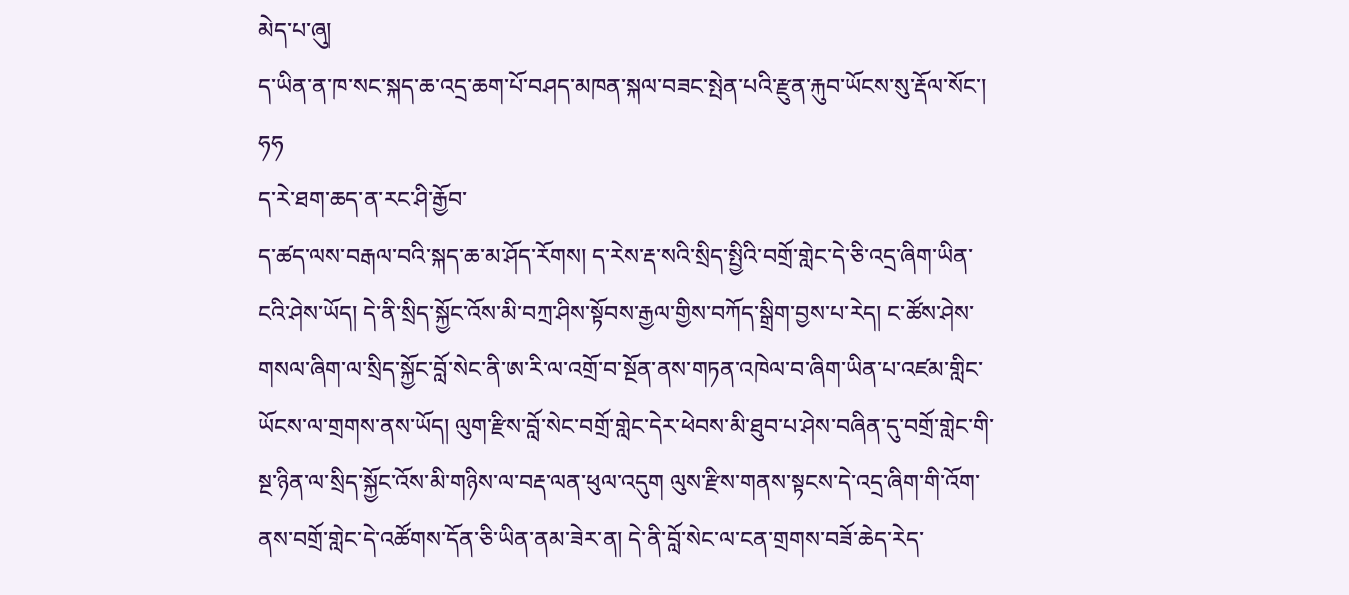མེད་པ་ཞུ།
ད་ཡིན་ན་ཁ་སང་སྐད་ཆ་འདྲ་ཆག་པོ་བཤད་མཁན་སྐལ་བཟང་སྤེན་པའི་རྫུན་རྐུབ་ཡོངས་སུ་རྡོལ་སོང་། ཧཧ
ད་རེ་ཐག་ཆད་ན་རང་ཤི་རྒྱོབ་
ད་ཚད་ལས་བརྒལ་བའི་སྐད་ཆ་མ་ཤོད་རོགས། ད་རེས་རྡ་སའི་སྲིད་སྤྱིའི་བགྲོ་གླེང་དེ་ཅི་འདྲ་ཞིག་ཡིན་ངའི་ཤེས་ཡོད། དེ་ནི་སྲིད་སྐྱོང་འོས་མི་བཀྲ་ཤིས་སྟོབས་རྒྱལ་གྱིས་བཀོད་སྒྲིག་བྱས་པ་རེད། ང་ཚོས་ཤེས་གསལ་ཞིག་ལ་སྲིད་སྐྱོང་བློ་སེང་ནི་ཨ་རི་ལ་འགྲོ་བ་སྔོན་ནས་གཏན་འཁེལ་བ་ཞིག་ཡིན་པ་འཛམ་གླིང་ཡོངས་ལ་གྲགས་ནས་ཡོད། ལུག་རྫིས་བློ་སེང་བགྲོ་གླེང་དེར་ཕེབས་མི་ཐུབ་པ་ཤེས་བཞིན་དུ་བགྲོ་གླེང་གི་སྔ་ཉིན་ལ་སྲིད་སྐྱོང་འོས་མི་གཉིས་ལ་བརྡ་ལན་ཕུལ་འདུག ལུས་རྫིས་གནས་སྟངས་དེ་འདྲ་ཞིག་གི་འོག་ནས་བགྲོ་གླེང་དེ་འཚོགས་དོན་ཅི་ཡིན་ནམ་ཟེར་ན། དེ་ནི་བློ་སེང་ལ་ངན་གྲགས་བཟོ་ཆེད་རེད་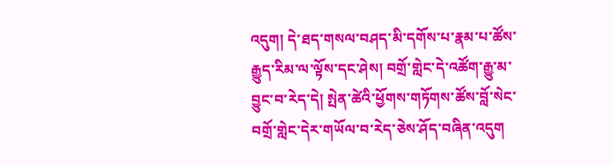འདུག། དེ་ཐད་གསལ་བཤད་མི་དགོས་པ་རྣམ་པ་ཚོས་རྒྱུད་རིམ་ལ་ལྟོས་དང་ཤེས། བགྲོ་གླེང་དེ་འཚོག་རྒྱུ་མ་བྱུང་བ་རེད་དེ། སྤེན་ཚེའི་ཕྱོགས་གཏོགས་ཚོས་བློ་སེང་བགྲོ་གླེང་དེར་གཡོལ་བ་རེད་ཅེས་ཤོད་བཞིན་འདུག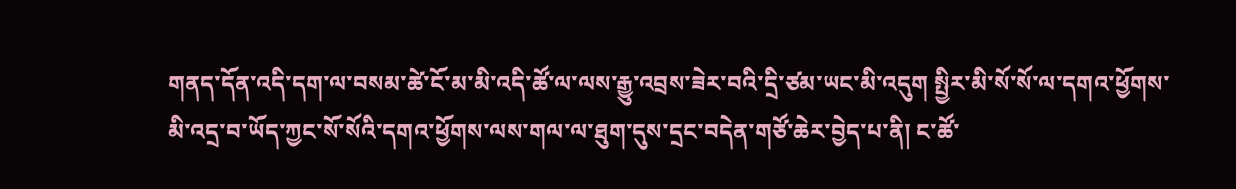གནད་དོན་འདི་དག་ལ་བསམ་ཚེ་ངོ་མ་མི་འདི་ཚོ་ལ་ལས་རྒྱུ་འབྲས་ཟེར་བའི་དྲི་ཙམ་ཡང་མི་འདུག སྤྱིར་མི་སོ་སོ་ལ་དགའ་ཕྱོགས་མི་འདྲ་བ་ཡོད་ཀྱང་སོ་སོའི་དགའ་ཕྱོགས་ལས་གལ་ལ་ཐུག་དུས་དྲང་བདེན་གཙོ་ཆེར་བྱེད་པ་ནི། ང་ཚོ་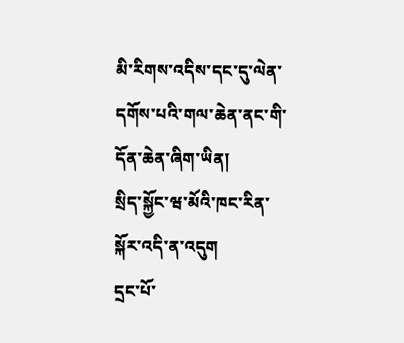མི་རིགས་འདིས་དང་དུ་ལེན་དགོས་པའི་གལ་ཆེན་ནང་གི་དོན་ཆེན་ཞིག་ཡིན།
སྲིད་སྐྱོང་ཝ་མོའི་ཁང་རིན་སྐོར་འདི་ན་འདུག
དྲང་པོ་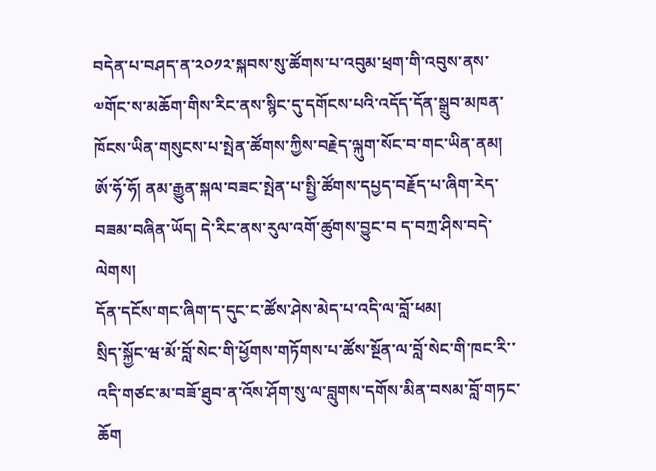བདེན་པ་བཤད་ན་༢༠༡༢་སྐབས་སུ་ཚོགས་པ་འབུམ་ཕྲག་གི་འབུས་ནས་༧གོང་ས་མཆོག་གིས་རིང་ནས་སྙིང་དུ་དགོངས་པའི་འདོད་དོན་སྒྲུབ་མཁན་ཁོངས་ཡིན་གསུངས་པ་སྤེན་ཚོགས་ཀྱིས་བརྗེད་ལྐུག་སོང་བ་གང་ཡིན་ནམ།
ཨོ་ཧོ་ཧོ། ནམ་རྒྱུན་སྐལ་བཟང་སྤེན་པ་སྤྱི་ཚོགས་དཔྱད་བརྗོད་པ་ཞིག་རེད་བཟམ་བཞིན་ཡོད། དེ་རིང་ནས་རུལ་འགོ་ཚུགས་བྱུང་བ ད་བཀྲ་ཤིས་བདེ་ལེགས།
དོན་དངོས་གང་ཞིག་ད་དུང་ང་ཚོས་ཤེས་མེད་པ་འདི་ལ་བློ་ཕམ།
སྲིད་སྐྱོང་ཝ་མོ་བློ་སེང་གི་ཕྱོགས་གཏོགས་པ་ཚོས་སྔོན་ལ་བློ་སེང་གི་ཁང་རི་་འདི་གཙང་མ་བཟོ་ཐུབ་ན་འོས་ཤོག་སུ་ལ་བླུགས་དགོས་མིན་བསམ་བློ་གཏང་ཆོག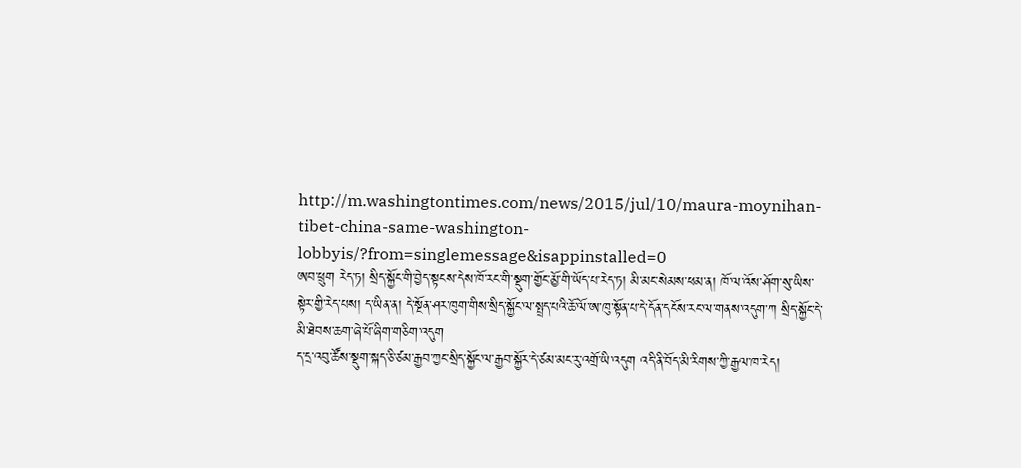http://m.washingtontimes.com/news/2015/jul/10/maura-moynihan-tibet-china-same-washington-lobbyis/?from=singlemessage&isappinstalled=0
ཨབ་ཕྲུག རེད་ཏ། སྲིད་སྐྱོང་གི་བྱེད་སྟངས་དེས་ཁོ་རང་གི་སྡུག་གྱོང་མྱོ་གི་ཡོད་པ་རེད་ཏ། མི་མང་སེམས་ཕམ་ན། ཁོ་ལ་འོས་ཤོག་སུ་ཡིས་སྟེར་གྱི་རེད་པས། ད་ཡིན་ན། དེ་སྔོན་ཤར་ཁུག་གིས་སྲིད་སྐྱོང་ལ་སྤྲད་པའི་ཆོ་ལོ་ཨ་ཁུ་སྟོན་པ་དེ་དོན་དངོས་རང་ལ་གནས་འདུག་ཀ སྲིད་སྐྱོང་དེ་མི་ཐེབས་ཆག་ཞེ་པོ་ཞིག་གཅིག་འདུག
ད་དྲ་འབུ་ཚོས་སྡུག་སྐད་ཅི་ཙམ་རྒྱབ་ཀྱང་སྲིད་སྐྱོང་ལ་རྒྱབ་སྐྱོར་དེ་ཙམ་མང་རུ་འགྲོ་ཡི་འདུག འདི་ནི་བོད་མི་རིགས་ཀྱི་རྒྱལ་ཁ་རེད།